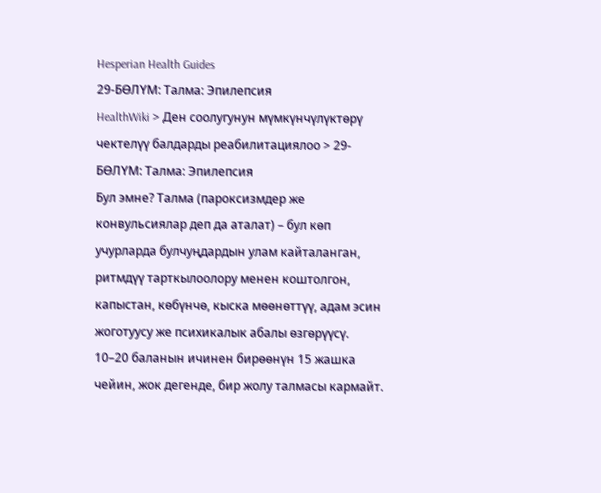Hesperian Health Guides
29-БӨЛҮМ: Талма: Эпилепсия
HealthWiki > Ден соолугунун мүмкүнчүлүктөрү чектелүү балдарды реабилитациялоо > 29-БӨЛҮМ: Талма: Эпилепсия
Бул эмне? Талма (пароксизмдер же конвульсиялар деп да аталат) – бул көп учурларда булчуңдардын улам кайталанган, ритмдүү тарткылоолору менен коштолгон, капыстан, көбүнчө, кыска мөөнөттүү, адам эсин жоготуусу же психикалык абалы өзгөрүүсү.
10–20 баланын ичинен бирөөнүн 15 жашка чейин, жок дегенде, бир жолу талмасы кармайт.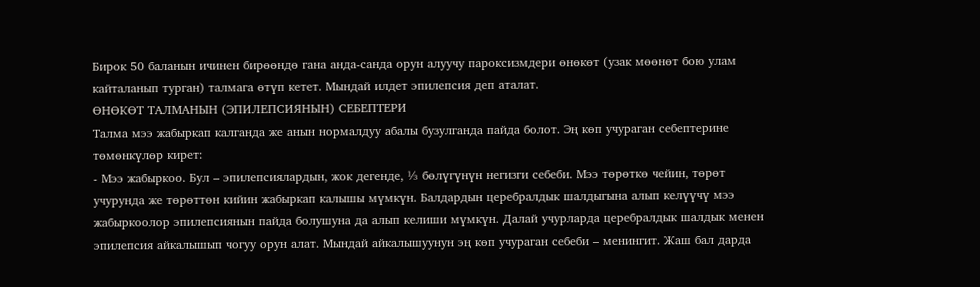Бирок 50 баланын ичинен бирөөндө гана анда-санда орун алуучу пароксизмдери өнөкөт (узак мөөнөт бою улам кайталанып турган) талмага өтүп кетет. Мындай илдет эпилепсия деп аталат.
ӨНӨКӨТ ТАЛМАНЫН (ЭПИЛЕПСИЯНЫН) СЕБЕПТЕРИ
Талма мээ жабыркап калганда же анын нормалдуу абалы бузулганда пайда болот. Эң көп учураган себептерине төмөнкүлөр кирет:
- Мээ жабыркоо. Бул – эпилепсиялардын, жок дегенде, ⅓ бөлүгүнүн негизги себеби. Мээ төрөткө чейин, төрөт учурунда же төрөттөн кийин жабыркап калышы мүмкүн. Балдардын церебралдык шалдыгына алып келүүчү мээ жабыркоолор эпилепсиянын пайда болушуна да алып келиши мүмкүн. Далай учурларда церебралдык шалдык менен эпилепсия айкалышып чогуу орун алат. Мындай айкалышуунун эң көп учураган себеби – менингит. Жаш бал дарда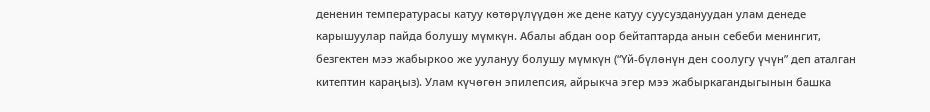дененин температурасы катуу көтөрүлүүдөн же дене катуу суусуздануудан улам денеде карышуулар пайда болушу мүмкүн. Абалы абдан оор бейтаптарда анын себеби менингит, безгектен мээ жабыркоо же уулануу болушу мүмкүн (“Үй-бүлөнүн ден соолугу үчүн” деп аталган китептин караңыз). Улам күчөгөн эпилепсия, айрыкча эгер мээ жабыркагандыгынын башка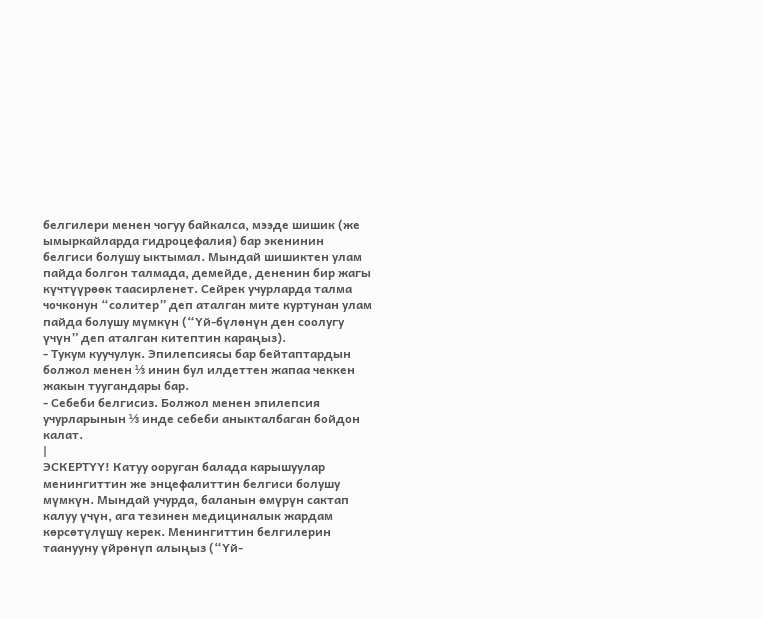белгилери менен чогуу байкалса, мээде шишик (же ымыркайларда гидроцефалия) бар экенинин белгиси болушу ыктымал. Мындай шишиктен улам пайда болгон талмада, демейде, дененин бир жагы күчтүүрөөк таасирленет. Сейрек учурларда талма чочконун “солитер” деп аталган мите куртунан улам пайда болушу мүмкүн (“Үй-бүлөнүн ден соолугу үчүн” деп аталган китептин караңыз).
- Тукум куучулук. Эпилепсиясы бар бейтаптардын болжол менен ⅓ инин бул илдеттен жапаа чеккен жакын туугандары бар.
- Себеби белгисиз. Болжол менен эпилепсия учурларынын ⅓ инде себеби аныкталбаган бойдон калат.
|
ЭСКЕРТҮҮ! Катуу ооруган балада карышуулар менингиттин же энцефалиттин белгиси болушу мүмкүн. Мындай учурда, баланын өмүрүн сактап калуу үчүн, ага тезинен медициналык жардам көрсөтүлүшү керек. Менингиттин белгилерин таанууну үйрөнүп алыңыз (“Үй-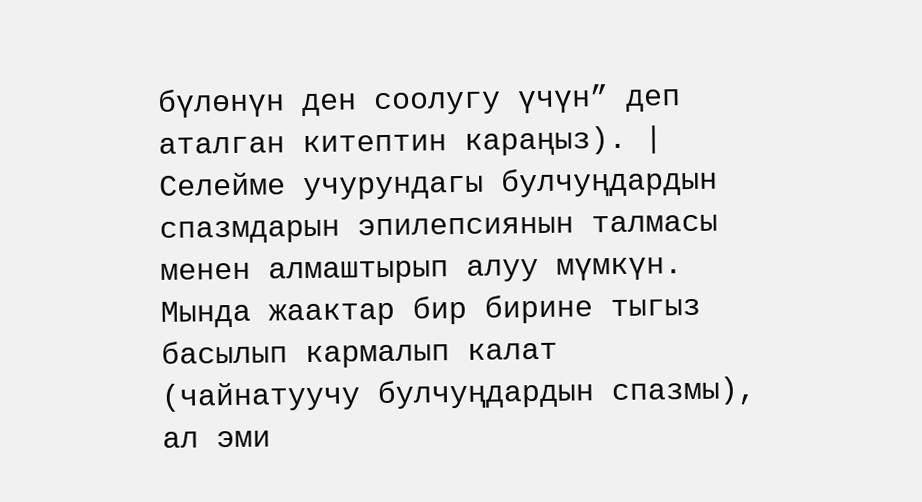бүлөнүн ден соолугу үчүн” деп аталган китептин караңыз). |
Селейме учурундагы булчуңдардын спазмдарын эпилепсиянын талмасы менен алмаштырып алуу мүмкүн. Мында жаактар бир бирине тыгыз басылып кармалып калат (чайнатуучу булчуңдардын спазмы), ал эми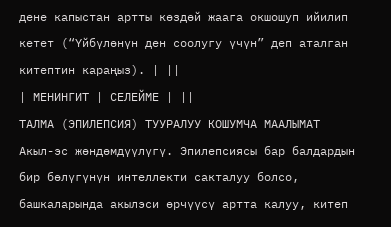дене капыстан артты көздөй жаага окшошуп ийилип кетет (“Үйбүлөнүн ден соолугу үчүн” деп аталган китептин караңыз). | ||
| МЕНИНГИТ | СЕЛЕЙМЕ | ||
ТАЛМА (ЭПИЛЕПСИЯ) ТУУРАЛУУ КОШУМЧА МААЛЫМАТ
Акыл-эс жөндөмдүүлүгү. Эпилепсиясы бар балдардын бир бөлүгүнүн интеллекти сакталуу болсо, башкаларында акылэси өрчүүсү артта калуу, китеп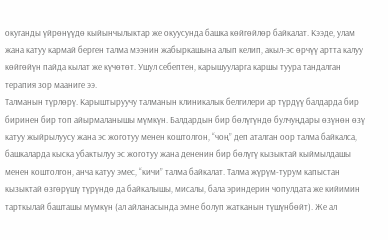окуганды үйрөнүүдө кыйынчылыктар же окуусунда башка көйгөйлөр байкалат. Кээде, улам жана катуу кармай берген талма мээнин жабыркашына алып келип, акыл-эс өрчүү артта калуу көйгөйүн пайда кылат же күчөтөт. Ушул себептен, карышууларга каршы туура тандалган терапия зор мааниге ээ.
Талманын түрлөрү. Карыштыруучу талманын клиникалык белгилери ар түрдүү балдарда бир биринен бир топ айырмаланышы мүмкүн. Балдардын бир бөлүгүндө булчуңдары өзүнөн өзү катуу жыйрылуусу жана эс жоготуу менен коштолгон, “чоң” деп аталган оор талма байкалса, башкаларда кыска убактылуу эс жоготуу жана дененин бир бөлүгү кызыктай кыймылдашы менен коштолгон, анча катуу эмес, “кичи” талма байкалат. Талма жүрүм-турум капыстан кызыктай өзгөрүшү түрүндө да байкалышы, мисалы, бала эриндерин чопулдата же кийимин тарткылай башташы мүмкүн (ал айланасында эмне болуп жатканын түшүнбөйт). Же ал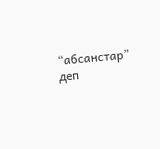“абсанстар” деп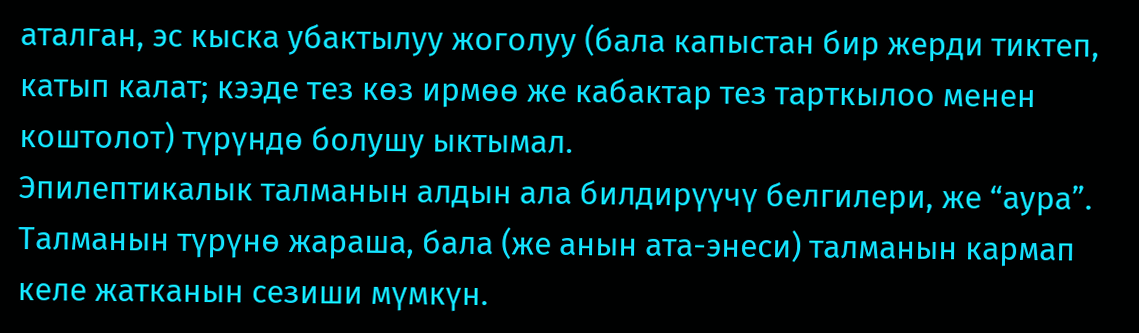аталган, эс кыска убактылуу жоголуу (бала капыстан бир жерди тиктеп, катып калат; кээде тез көз ирмөө же кабактар тез тарткылоо менен коштолот) түрүндө болушу ыктымал.
Эпилептикалык талманын алдын ала билдирүүчү белгилери, же “аура”. Талманын түрүнө жараша, бала (же анын ата-энеси) талманын кармап келе жатканын сезиши мүмкүн.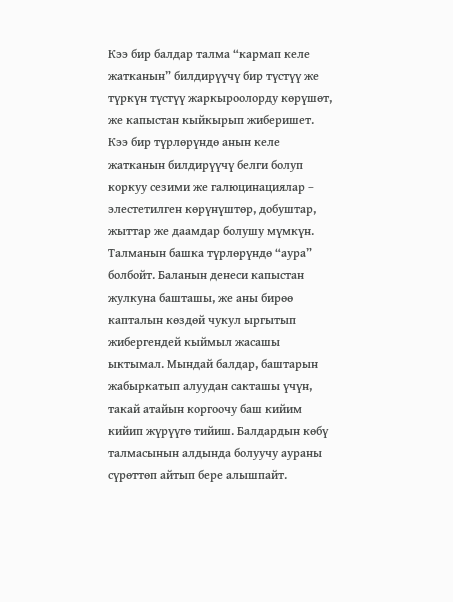Кээ бир балдар талма “кармап келе жатканын” билдирүүчү бир түстүү же түркүн түстүү жаркыроолорду көрүшөт, же капыстан кыйкырып жиберишет. Кээ бир түрлөрүндө анын келе жатканын билдирүүчү белги болуп коркуу сезими же галюцинациялар – элестетилген көрүнүштөр, добуштар, жыттар же даамдар болушу мүмкүн. Талманын башка түрлөрүндө “аура” болбойт. Баланын денеси капыстан жулкуна башташы, же аны бирөө капталын көздөй чукул ыргытып жибергендей кыймыл жасашы ыктымал. Мындай балдар, баштарын жабыркатып алуудан сакташы үчүн, такай атайын коргоочу баш кийим кийип жүрүүгө тийиш. Балдардын көбү талмасынын алдында болуучу аураны сүрөттөп айтып бере алышпайт.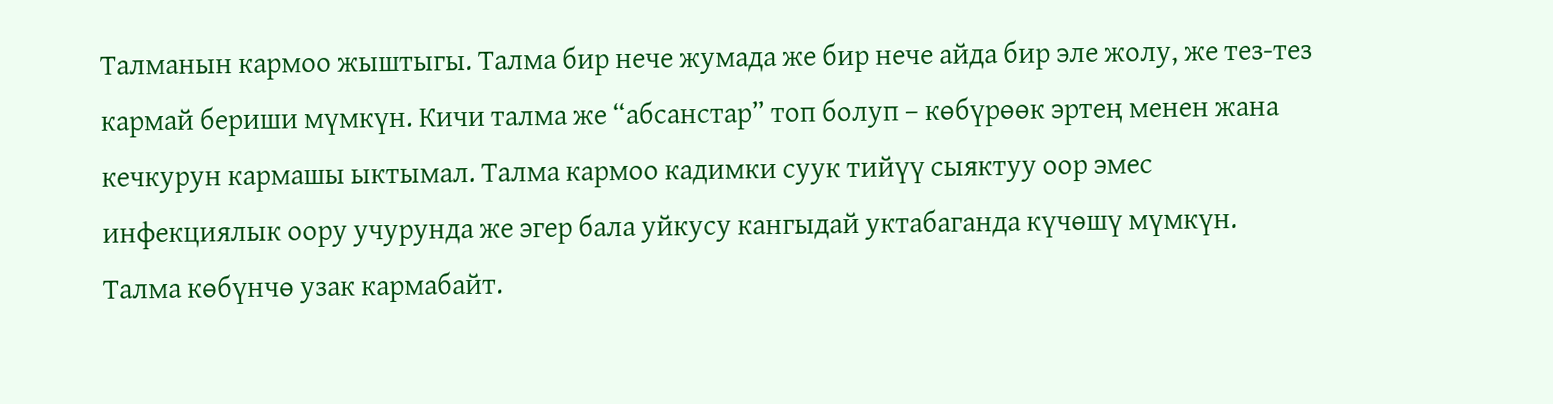Талманын кармоо жыштыгы. Талма бир нече жумада же бир нече айда бир эле жолу, же тез-тез кармай бериши мүмкүн. Кичи талма же “абсанстар” топ болуп – көбүрөөк эртең менен жана кечкурун кармашы ыктымал. Талма кармоо кадимки суук тийүү сыяктуу оор эмес инфекциялык оору учурунда же эгер бала уйкусу кангыдай уктабаганда күчөшү мүмкүн.
Талма көбүнчө узак кармабайт.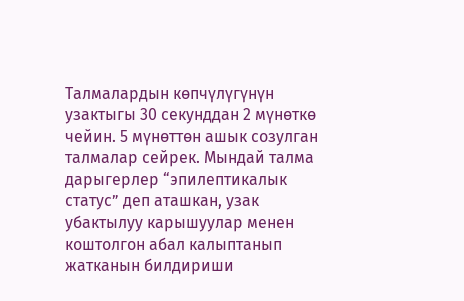Талмалардын көпчүлүгүнүн узактыгы 30 секунддан 2 мүнөткө чейин. 5 мүнөттөн ашык созулган талмалар сейрек. Мындай талма дарыгерлер “эпилептикалык статус” деп аташкан, узак убактылуу карышуулар менен коштолгон абал калыптанып жатканын билдириши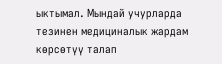ыктымал. Мындай учурларда тезинен медициналык жардам көрсөтүү талап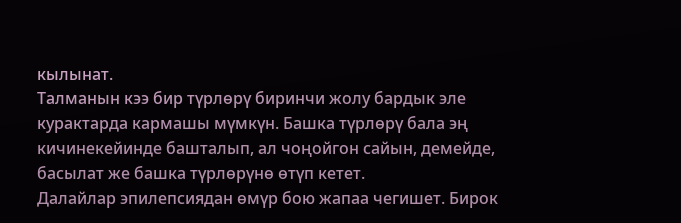кылынат.
Талманын кээ бир түрлөрү биринчи жолу бардык эле курактарда кармашы мүмкүн. Башка түрлөрү бала эң кичинекейинде башталып, ал чоңойгон сайын, демейде, басылат же башка түрлөрүнө өтүп кетет.
Далайлар эпилепсиядан өмүр бою жапаа чегишет. Бирок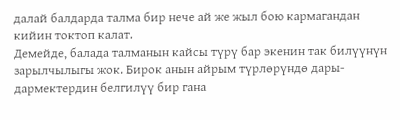далай балдарда талма бир нече ай же жыл бою кармагандан кийин токтоп калат.
Демейде, балада талманын кайсы түрү бар экенин так билүүнүн зарылчылыгы жок. Бирок анын айрым түрлөрүндө дары-дармектердин белгилүү бир гана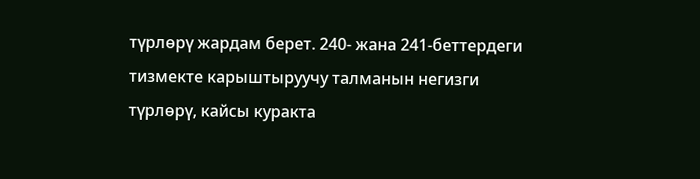түрлөрү жардам берет. 240- жана 241-беттердеги тизмекте карыштыруучу талманын негизги түрлөрү, кайсы куракта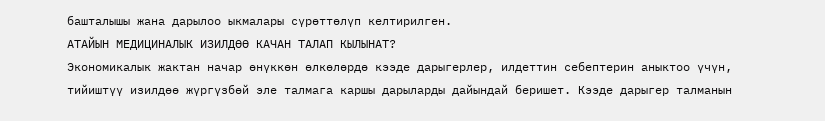башталышы жана дарылоо ыкмалары сүрөттөлүп келтирилген.
АТАЙЫН МЕДИЦИНАЛЫК ИЗИЛДӨӨ КАЧАН ТАЛАП КЫЛЫНАТ?
Экономикалык жактан начар өнүккөн өлкөлөрдө кээде дарыгерлер, илдеттин себептерин аныктоо үчүн, тийиштүү изилдөө жүргүзбөй эле талмага каршы дарыларды дайындай беришет. Кээде дарыгер талманын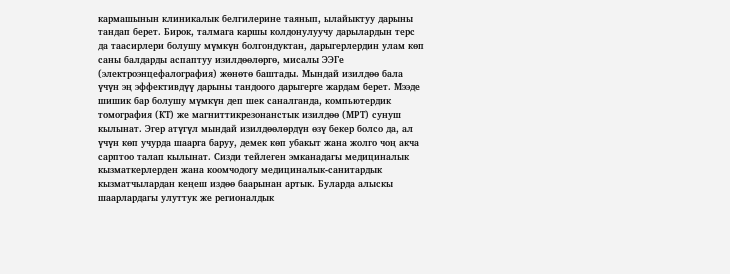кармашынын клиникалык белгилерине таянып, ылайыктуу дарыны тандап берет. Бирок, талмага каршы колдонулуучу дарылардын терс да таасирлери болушу мүмкүн болгондуктан, дарыгерлердин улам көп саны балдарды аспаптуу изилдөөлөргө, мисалы ЭЭГе (электроэнцефалография) жөнөтө баштады. Мындай изилдөө бала үчүн эң эффективдүү дарыны тандоого дарыгерге жардам берет. Мээде шишик бар болушу мүмкүн деп шек саналганда, компьютердик томография (КТ) же магниттикрезонанстык изилдөө (МРТ) сунуш кылынат. Эгер атүгүл мындай изилдөөлөрдүн өзү бекер болсо да, ал үчүн көп учурда шаарга баруу, демек көп убакыт жана жолго чоң акча сарптоо талап кылынат. Сизди тейлеген эмканадагы медициналык кызматкерлерден жана коомчодогу медициналык-санитардык кызматчылардан кеңеш издөө баарынан артык. Буларда алыскы шаарлардагы улуттук же регионалдык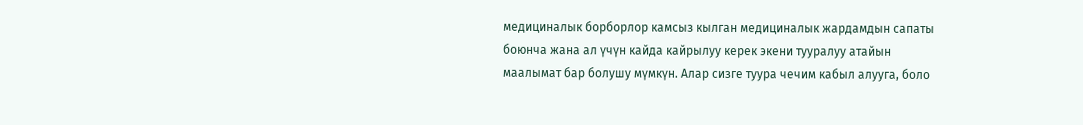медициналык борборлор камсыз кылган медициналык жардамдын сапаты боюнча жана ал үчүн кайда кайрылуу керек экени тууралуу атайын маалымат бар болушу мүмкүн. Алар сизге туура чечим кабыл алууга, боло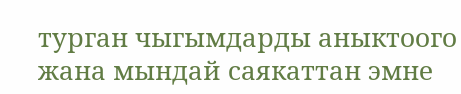турган чыгымдарды аныктоого жана мындай саякаттан эмне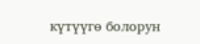күтүүгө болорун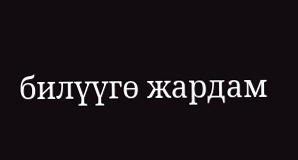билүүгө жардам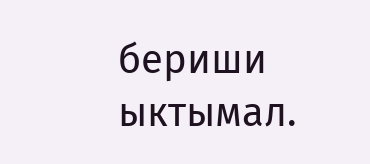бериши ыктымал.